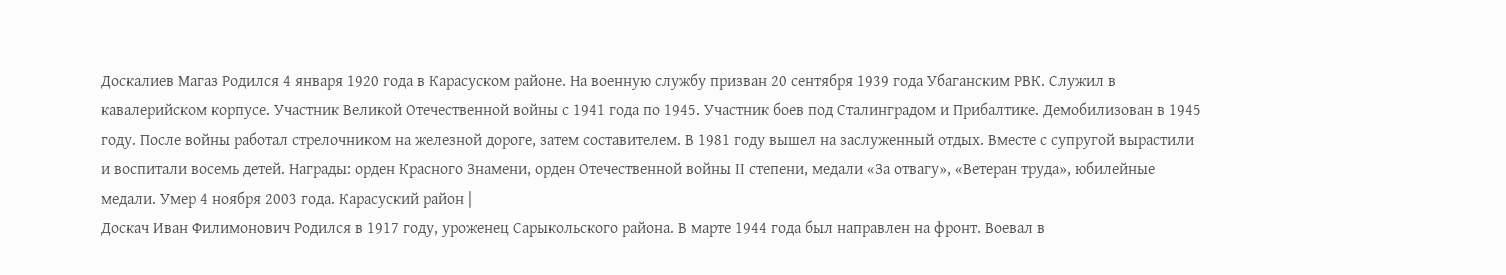Доскалиев Магаз Родился 4 января 1920 года в Карасуском районе. На военную службу призван 20 сентября 1939 года Убаганским РВК. Служил в кавалерийском корпусе. Участник Великой Отечественной войны с 1941 года по 1945. Участник боев под Сталинградом и Прибалтике. Демобилизован в 1945 году. После войны работал стрелочником на железной дороге, затем составителем. В 1981 году вышел на заслуженный отдых. Вместе с супругой вырастили и воспитали восемь детей. Награды: орден Красного Знамени, орден Отечественной войны ІІ степени, медали «За отвагу», «Ветеран труда», юбилейные медали. Умер 4 ноября 2003 года. Карасуский район |
Доскач Иван Филимонович Родился в 1917 году, уроженец Сарыкольского района. В марте 1944 года был направлен на фронт. Воевал в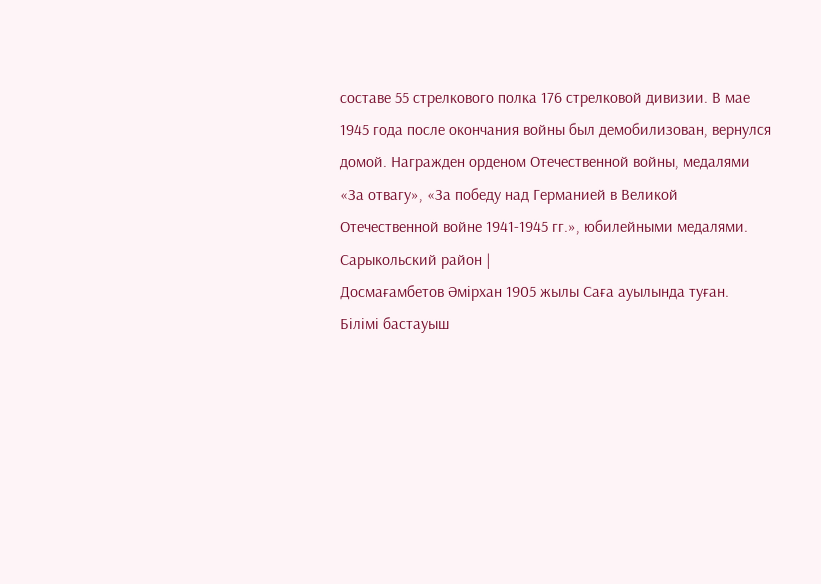составе 55 стрелкового полка 176 стрелковой дивизии. В мае 1945 года после окончания войны был демобилизован, вернулся домой. Награжден орденом Отечественной войны, медалями «За отвагу», «За победу над Германией в Великой Отечественной войне 1941-1945 гг.», юбилейными медалями.
Сарыкольский район |
Досмағамбетов Әмірхан 1905 жылы Саға ауылында туған. Білімі бастауыш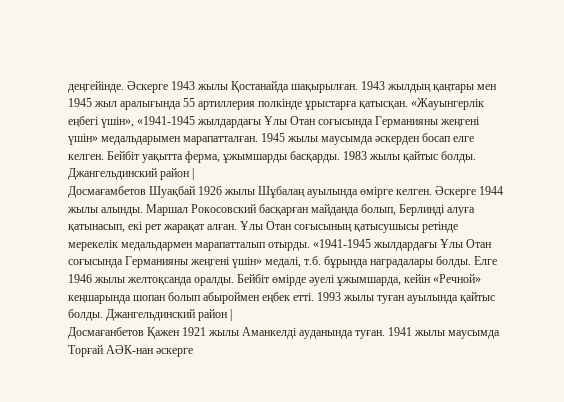деңгейінде. Әскерге 1943 жылы Қостанайда шақырылған. 1943 жылдың қаңтары мен 1945 жыл аралығында 55 артиллерия полкінде ұрыстарға қатысқан. «Жауынгерлік еңбегі үшін», «1941-1945 жылдардағы Ұлы Отан соғысында Германияны жеңгені үшін» медальдарымен марапатталған. 1945 жылы маусымда әскерден босап елге келген. Бейбіт уақытта ферма, ұжымшарды басқарды. 1983 жылы қайтыс болды. Джангельдинский район |
Досмағамбетов Шуақбай 1926 жылы Шұбалаң ауылында өмірге келген. Әскерге 1944 жылы алынды. Маршал Рокосовский басқарған майданда болып, Берлинді алуға қатынасып, екі рет жарақат алған. Ұлы Отан соғысының қатысушысы ретінде мерекелік медальдармен марапатталып отырды. «1941-1945 жылдардағы Ұлы Отан соғысында Германияны жеңгені үшін» медалі, т.б. бұрында наградалары болды. Елге 1946 жылы желтоқсанда оралды. Бейбіт өмірде әуелі ұжымшарда, кейін «Речной» кеңшарында шопан болып абыроймен еңбек етті. 1993 жылы туған ауылында қайтыс болды. Джангельдинский район |
Досмағанбетов Қажен 1921 жылы Аманкелді ауданында туған. 1941 жылы маусымда Торғай АӘК-нан әскерге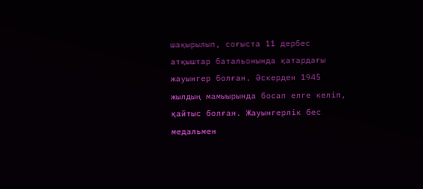шақырылып, соғыста 11 дербес атқыштар батальонында қатардағы жауынгер болған. Әскерден 1945 жылдың мамыырында босап елге келіп, қайтыс болған. Жауынгерлік бес медальмен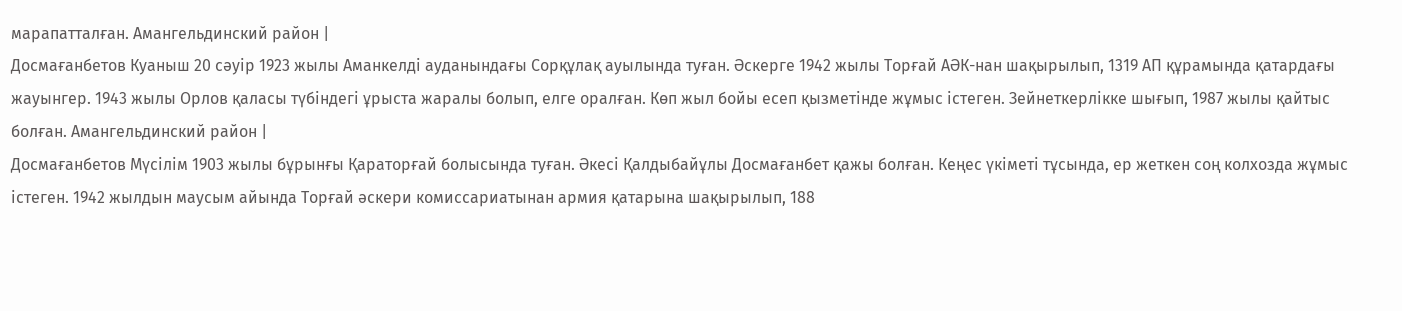марапатталған. Амангельдинский район |
Досмағанбетов Куаныш 20 сәуір 1923 жылы Аманкелді ауданындағы Сорқұлақ ауылында туған. Әскерге 1942 жылы Торғай АӘК-нан шақырылып, 1319 АП құрамында қатардағы жауынгер. 1943 жылы Орлов қаласы түбіндегі ұрыста жаралы болып, елге оралған. Көп жыл бойы есеп қызметінде жұмыс істеген. Зейнеткерлікке шығып, 1987 жылы қайтыс болған. Амангельдинский район |
Досмағанбетов Мүсілім 1903 жылы бұрынғы Қараторғай болысында туған. Әкесі Қалдыбайұлы Досмағанбет қажы болған. Кеңес үкіметі тұсында, ер жеткен соң колхозда жұмыс істеген. 1942 жылдын маусым айында Торғай әскери комиссариатынан армия қатарына шақырылып, 188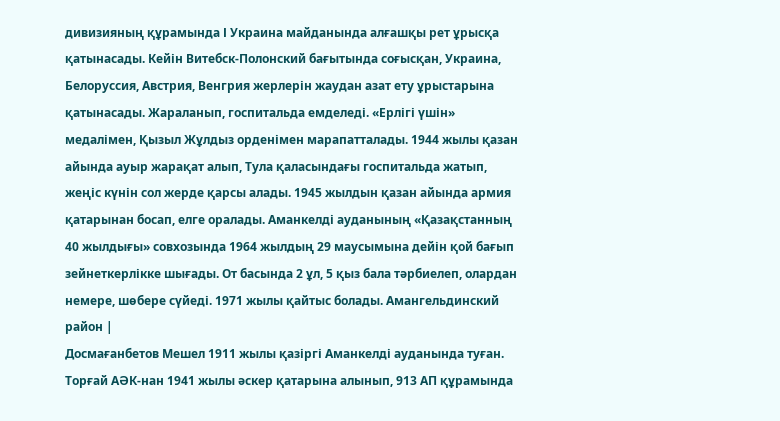дивизияның құрамында І Украина майданында алғашқы рет ұрысқа қатынасады. Кейін Витебск-Полонский бағытында соғысқан, Украина, Белоруссия, Австрия, Венгрия жерлерін жаудан азат ету ұрыстарына қатынасады. Жараланып, госпитальда емделеді. «Ерлігі үшін» медалімен, Қызыл Жұлдыз орденімен марапатталады. 1944 жылы қазан айында ауыр жарақат алып, Тула қаласындағы госпитальда жатып, жеңіс күнін сол жерде қарсы алады. 1945 жылдын қазан айында армия қатарынан босап, елге оралады. Аманкелді ауданының «Қазақстанның 40 жылдығы» совхозында 1964 жылдың 29 маусымына дейін қой бағып зейнеткерлікке шығады. От басында 2 ұл, 5 қыз бала тәрбиелеп, олардан немере, шөбере сүйеді. 1971 жылы қайтыс болады. Амангельдинский район |
Досмағанбетов Мешел 1911 жылы қазіргі Аманкелді ауданында туған. Торғай АӘК-нан 1941 жылы әскер қатарына алынып, 913 АП құрамында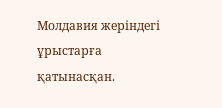Молдавия жеріндегі ұрыстарға қатынасқан.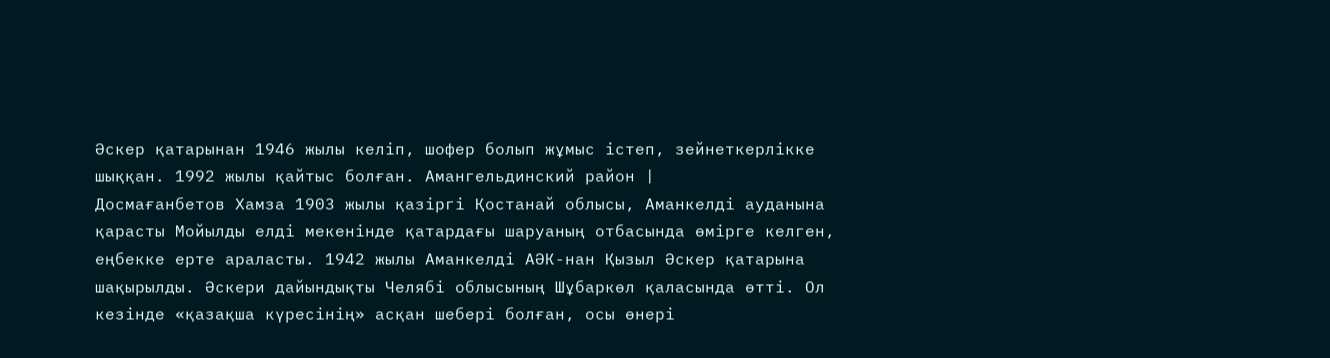Әскер қатарынан 1946 жылы келіп, шофер болып жұмыс істеп, зейнеткерлікке шыққан. 1992 жылы қайтыс болған. Амангельдинский район |
Досмағанбетов Хамза 1903 жылы қазіргі Қостанай облысы, Аманкелді ауданына қарасты Мойылды елді мекенінде қатардағы шаруаның отбасында өмірге келген, еңбекке ерте араласты. 1942 жылы Аманкелді АӘК-нан Қызыл Әскер қатарына шақырылды. Әскери дайындықты Челябі облысының Шұбаркөл қаласында өтті. Ол кезінде «қазақша күресінің» асқан шебері болған, осы өнері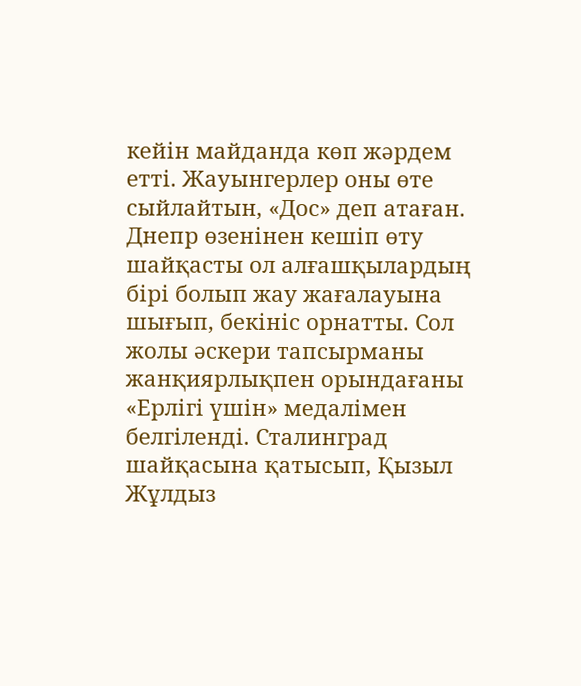кейін майданда көп жәрдем етті. Жауынгерлер оны өте сыйлайтын, «Дос» деп атаған. Днепр өзенінен кешіп өту шайқасты ол алғашқылардың бірі болып жау жағалауына шығып, бекініс орнатты. Сол жолы әскери тапсырманы жанқиярлықпен орындағаны «Ерлігі үшін» медалімен белгіленді. Сталинград шайқасына қатысып, Қызыл Жұлдыз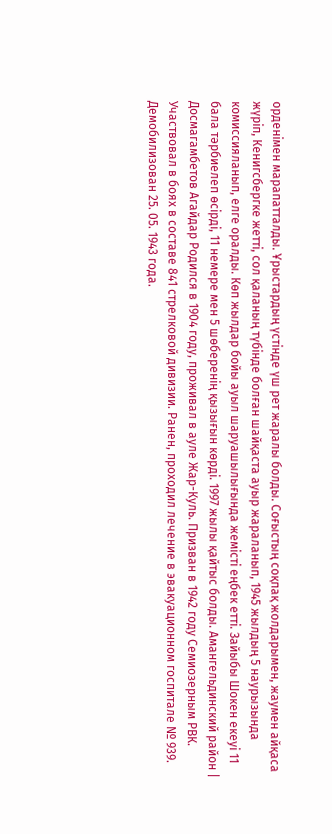орденімен марапатталды. Ұрыстардың үстінде үш рет жаралы болды. Соғыстың соқпақ жолдарымен, жаумен айқаса жүріп, Кенигсбергке жетті, сол қаланың түбінде болған шайқаста ауыр жараланып, 1945 жылдың 5 наурызында комиссияланып, елге оралды. Көп жылдар бойы ауыл шаруашылығында жемісті еңбек етті. Зайыбы Шокен екеуі 11 бала тәрбиелеп өсірді, 11 немере мен 5 шөберенің қызығын көрді. 1997 жылы қайтыс болды. Амангельдинский район |
Досмагамбетов Агайдар Родился в 1904 году, проживал в ауле Жар-Куль. Призван в 1942 году Семиозерным РВК. Участвовал в боях в составе 841 стрелковой дивизии. Ранен, проходил лечение в эвакуационном госпитале № 939. Демобилизован 25. 05. 1943 года.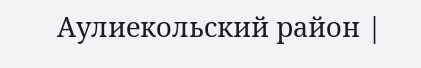Аулиекольский район |